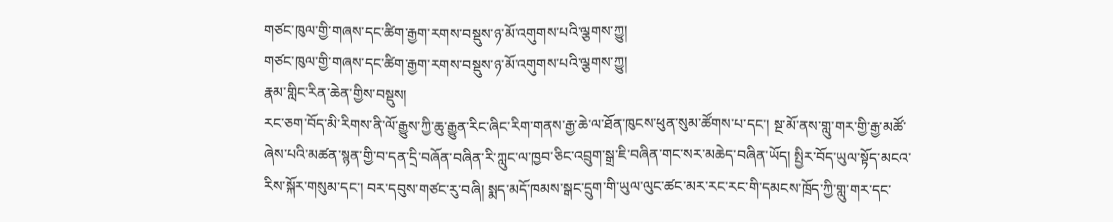གཙང་ཁུལ་གྱི་གཞས་དང་ཚིག་རྒྱག་རགས་བསྡུས་ཉ་མོ་འགུགས་པའི་ལྕགས་ཀྱུ།
གཙང་ཁུལ་གྱི་གཞས་དང་ཚིག་རྒྱག་རགས་བསྡུས་ཉ་མོ་འགུགས་པའི་ལྕགས་ཀྱུ།
རྣམ་གླིང་རིན་ཆེན་གྱིས་བསྡུས།
རང་ཅག་བོད་མི་རིགས་ནི་ལོ་རྒྱུས་ཀྱི་ཆུ་རྒྱུན་རིང་ཞིང་རིག་གནས་རྒྱ་ཆེ་ལ་ཐོན་ཁུངས་ཕུན་སུམ་ཚོགས་པ་དང་། སྔ་མོ་ནས་གླུ་གར་གྱི་རྒྱ་མཚོ་ཞེས་པའི་མཚན་སྙན་གྱི་བ་དན་དྲི་བཞོན་བཞིན་རི་ཀླུང་ལ་ཁྱབ་ཅིང་འབྲུག་སྒྲ་ཇི་བཞིན་གང་སར་མཆེད་བཞིན་ཡོད། སྤྱིར་བོད་ཡུལ་སྟོད་མངའ་རིས་སྐོར་གསུམ་དང་། བར་དབུས་གཙང་རུ་བཞི། སྨད་མདོ་ཁམས་སྒང་དྲུག་གི་ཡུལ་ལུང་ཚང་མར་རང་རང་གི་དམངས་ཁྲོད་ཀྱི་གླུ་གར་དང་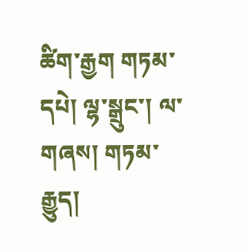ཚིག་རྒྱག གཏམ་དཔེ། ལྷ་སྒྲུང་། ལ་གཞས། གཏམ་རྒྱུད།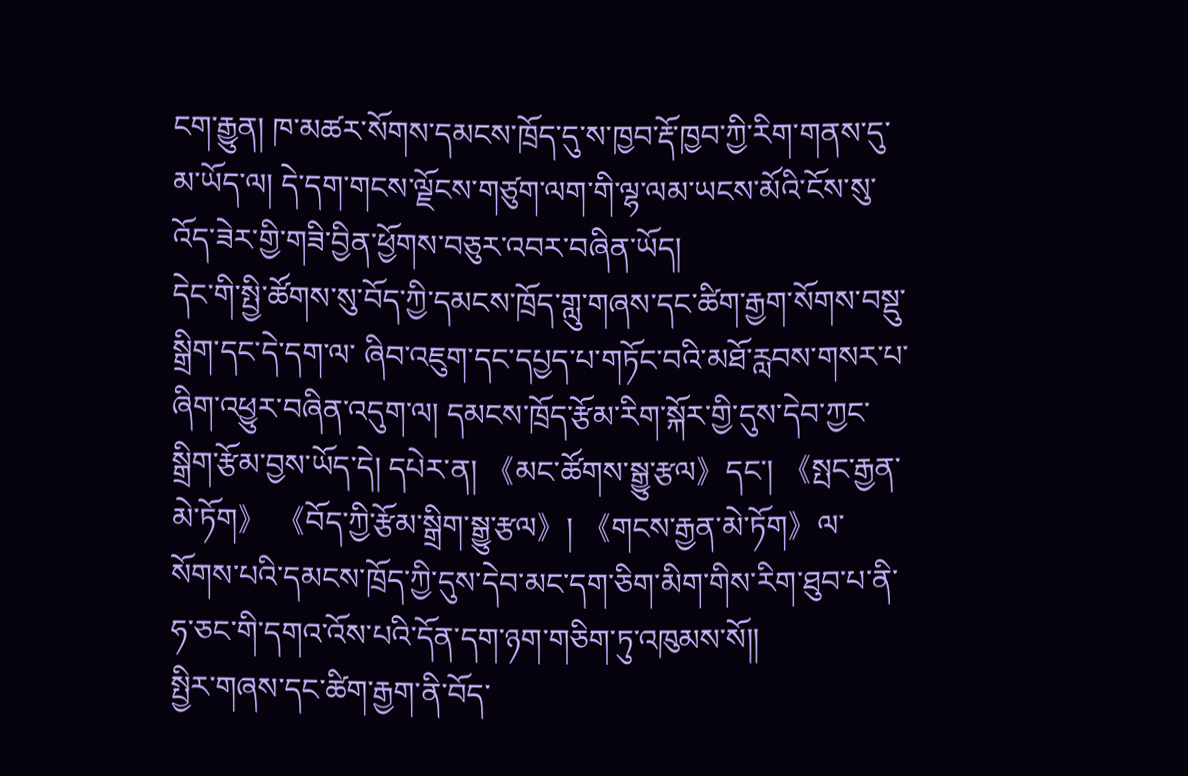ངག་རྒྱུན། ཁ་མཚར་སོགས་དམངས་ཁྲོད་དུ་ས་ཁྱབ་རྡོ་ཁྱབ་ཀྱི་རིག་གནས་དུ་མ་ཡོད་ལ། དེ་དག་གངས་ལྗོངས་གཙུག་ལག་གི་ལྷ་ལམ་ཡངས་མོའི་ངོས་སུ་འོད་ཟེར་གྱི་གཟི་བྱིན་ཕྱོགས་བཅུར་འབར་བཞིན་ཡོད།
དེང་གི་སྤྱི་ཚོགས་སུ་བོད་ཀྱི་དམངས་ཁྲོད་གླུ་གཞས་དང་ཚིག་རྒྱག་སོགས་བསྡུ་སྒྲིག་དང་དེ་དག་ལ་ ཞིབ་འཇུག་དང་དཔྱད་པ་གཏོང་བའི་མཐོ་རླབས་གསར་པ་ཞིག་འཕྱུར་བཞིན་འདུག་ལ། དམངས་ཁྲོད་རྩོམ་རིག་སྐོར་གྱི་དུས་དེབ་ཀྱང་སྒྲིག་རྩོམ་བྱས་ཡོད་དེ། དཔེར་ན། 《མང་ཚོགས་སྒྱུ་རྩལ》དང་། 《སྤང་རྒྱན་མེ་ཏོག》 《བོད་ཀྱི་རྩོམ་སྒྲིག་སྒྱུ་རྩལ》། 《གངས་རྒྱན་མེ་ཏོག》ལ་སོགས་པའི་དམངས་ཁྲོད་ཀྱི་དུས་དེབ་མང་དག་ཅིག་མིག་གིས་རིག་ཐུབ་པ་ནི་ཧ་ཅང་གི་དགའ་འོས་པའི་དོན་དག་ཉག་གཅིག་ཏུ་འཁུམས་སོ།།
སྤྱིར་གཞས་དང་ཚིག་རྒྱག་ནི་བོད་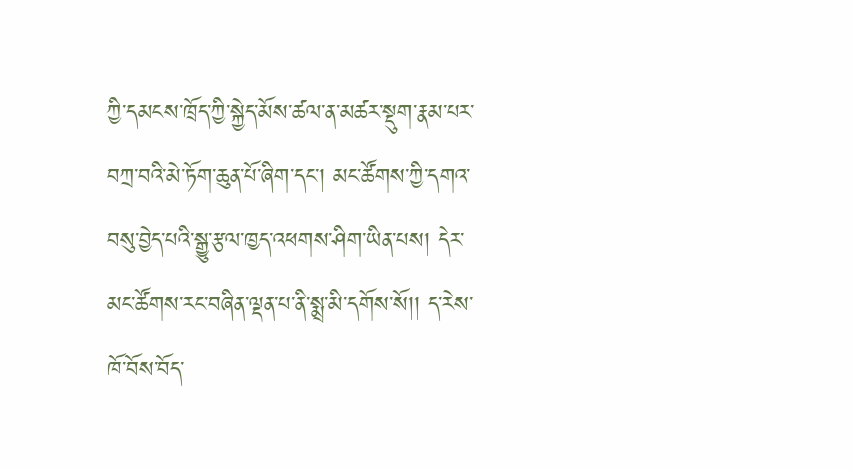ཀྱི་དམངས་ཁྲོད་ཀྱི་སྐྱེད་མོས་ཚལ་ན་མཚར་སྡུག་རྣམ་པར་བཀྲ་བའི་མེ་ཏོག་ཆུན་པོ་ཞིག་དང་། མང་ཚོགས་ཀྱི་དགའ་བསུ་བྱེད་པའི་སྒྱུ་རྩལ་ཁྱད་འཕགས་ཤིག་ཡིན་པས། དེར་མང་ཚོགས་རང་བཞིན་ལྡན་པ་ནི་སྨྲ་མི་དགོས་སོ།། ད་རེས་ཁོ་བོས་བོད་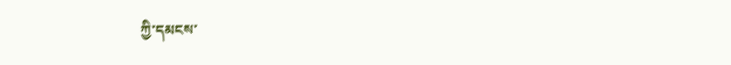ཀྱི་དམངས་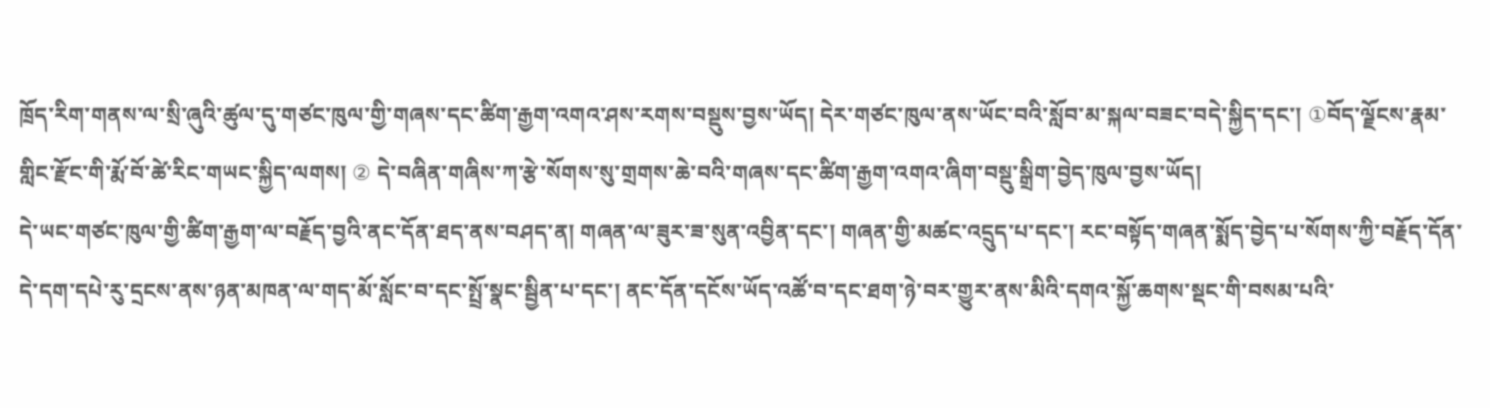ཁྲོད་རིག་གནས་ལ་སྲི་ཞུའི་ཚུལ་དུ་གཙང་ཁུལ་གྱི་གཞས་དང་ཚིག་རྒྱག་འགའ་ཤས་རགས་བསྡུས་བྱས་ཡོད། དེར་གཙང་ཁུལ་ནས་ཡོང་བའི་སློབ་མ་སྐལ་བཟང་བདེ་སྐྱིད་དང་། ①བོད་ལྗོངས་རྣམ་གླིང་རྫོང་གི་རྨོ་བོ་ཚེ་རིང་གཡང་སྐྱིད་ལགས། ② དེ་བཞིན་གཞིས་ཀ་རྩེ་སོགས་སུ་གྲགས་ཆེ་བའི་གཞས་དང་ཚིག་རྒྱག་འགའ་ཞིག་བསྡུ་སྒྲིག་བྱེད་ཁུལ་བྱས་ཡོད།
དེ་ཡང་གཙང་ཁུལ་གྱི་ཚིག་རྒྱག་ལ་བརྗོད་བྱའི་ནང་དོན་ཐད་ནས་བཤད་ན། གཞན་ལ་ཟུར་ཟ་སུན་འབྱིན་དང་། གཞན་གྱི་མཚང་འདྲུད་པ་དང་། རང་བསྟོད་གཞན་སྨོད་བྱེད་པ་སོགས་ཀྱི་བརྗོད་དོན་དེ་དག་དཔེ་རུ་དྲངས་ནས་ཉན་མཁན་ལ་གད་མོ་སློང་བ་དང་སྤྲོ་སྣང་སྦྱིན་པ་དང་། ནང་དོན་དངོས་ཡོད་འཚོ་བ་དང་ཐག་ཉེ་བར་གྱུར་ནས་མིའི་དགའ་སྐྱོ་ཆགས་སྡང་གི་བསམ་པའི་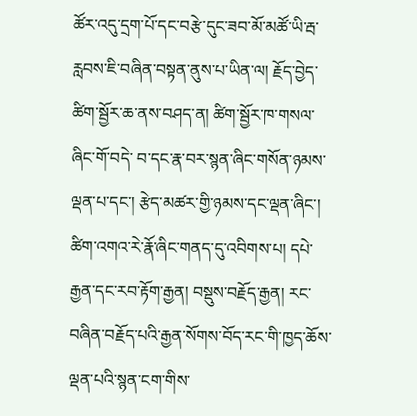ཚོར་འདུ་དྲག་པོ་དང་བརྩེ་དུང་ཟབ་མོ་མཚོ་ཡི་རྦ་རླབས་ཇི་བཞིན་བསྟན་ནུས་པ་ཡིན་ལ། རྗོད་བྱེད་ཚིག་སྦྱོར་ཆ་ནས་བཤད་ན། ཚིག་སྦྱོར་ཁ་གསལ་ཞིང་གོ་བདེ་ བ་དང་རྣ་བར་སྙན་ཞིང་གསོན་ཉམས་ལྡན་པ་དང་། རྩེད་མཚར་གྱི་ཉམས་དང་ལྡན་ཞིང་། ཚིག་འགའ་རེ་རྣོ་ཞིང་གནད་དུ་འབིགས་པ། དཔེ་རྒྱན་དང་རབ་རྟོག་རྒྱན། བསྡུས་བརྗོད་རྒྱན། རང་བཞིན་བརྗོད་པའི་རྒྱན་སོགས་བོད་རང་གི་ཁྱད་ཆོས་ལྡན་པའི་སྙན་ངག་གིས་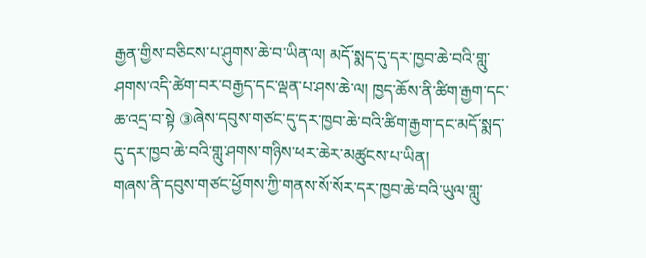རྒྱན་གྱིས་བཅིངས་པ་ཤུགས་ཆེ་བ་ཡིན་ལ། མདོ་སྨད་དུ་དར་ཁྱབ་ཆེ་བའི་གླུ་ཤགས་འདི་ཚེག་བར་བརྒྱད་དང་ལྡན་པ་ཤས་ཆེ་ལ། ཁྱད་ཆོས་ནི་ཚིག་རྒྱག་དང་ཆ་འདྲ་བ་སྟེ ③ཞེས་དབུས་གཙང་དུ་དར་ཁྱབ་ཆེ་བའི་ཚིག་རྒྱག་དང་མདོ་སྨད་དུ་དར་ཁྱབ་ཆེ་བའི་གླུ་ཤགས་གཉིས་ཕར་ཆེར་མཚུངས་པ་ཡིན།
གཞས་ནི་དབུས་གཙང་ཕྱོགས་ཀྱི་གནས་སོ་སོར་དར་ཁྱབ་ཆེ་བའི་ཡུལ་གླུ་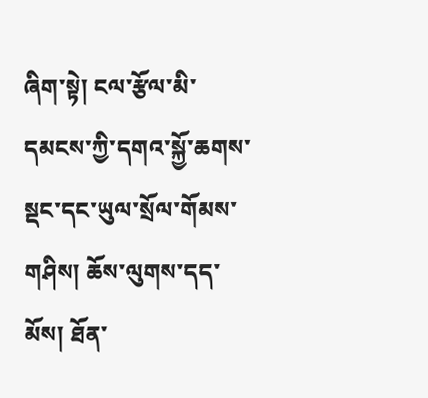ཞིག་སྟེ། ངལ་རྩོལ་མི་དམངས་ཀྱི་དགའ་སྐྱོ་ཆགས་སྡང་དང་ཡུལ་སྲོལ་གོམས་གཤིས། ཆོས་ལུགས་དད་མོས། ཐོན་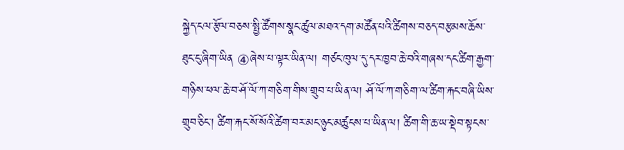སྐྱེད་ངལ་རྩོལ་བཅས་སྤྱི་ཚོགས་སྣང་ཚུལ་མཐའ་དག་མཚོན་པའི་ཚིགས་བཅད་བརྩམས་ཆོས་ཐུང་ངུ་ཞིག་ཡིན ④ཞེས་པ་ལྟར་ཡིན་ལ། གཙང་ཁུལ་དུ་དར་ཁྱབ་ཆེ་བའི་གཞས་དང་ཚིག་རྒྱག་གཉིས་ཕལ་ཆེ་བ་ཤོ་ལོ་ཀ་གཅིག་གིས་གྲུབ་པ་ཡིན་ལ། ཤོ་ལོ་ཀ་གཅིག་ལ་ཚིག་རྐང་བཞི་ཡིས་གྲུབ་ཅིང་། ཚིག་རྐང་སོ་སོའི་ཚེག་བར་མང་ཉུང་མཚུངས་པ་ཡིན་ལ། ཚིག་གི་ཆ་ཡ་སྡེབ་སྟངས་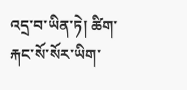འདྲ་བ་ཡིན་ཏེ། ཚིག་རྐང་སོ་སོར་ཡིག་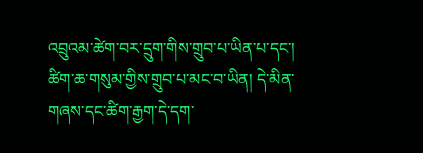འབྲུའམ་ཚེག་བར་དྲུག་གིས་གྲུབ་པ་ཡིན་པ་དང་། ཚིག་ཆ་གསུམ་གྱིས་གྲུབ་པ་མང་བ་ཡིན། དེ་མིན་གཞས་དང་ཚིག་རྒྱག་དེ་དག་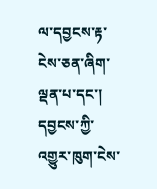ལ་དབྱངས་རྟ་ངེས་ཅན་ཞིག་ལྡན་པ་དང་། དབྱངས་ཀྱི་འགྱུར་ཁུག་ངེས་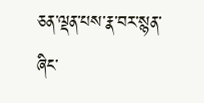ཅན་ལྡན་པས་རྣ་བར་སྙན་ཞིང་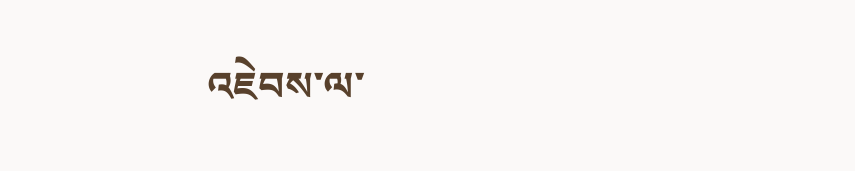འཇེབས་ལ་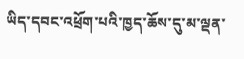ཡིད་དབང་འཕྲོག་པའི་ཁྱད་ཆོས་དུ་མ་ལྡན་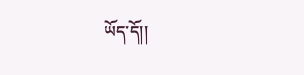ཡོད་དོ།།